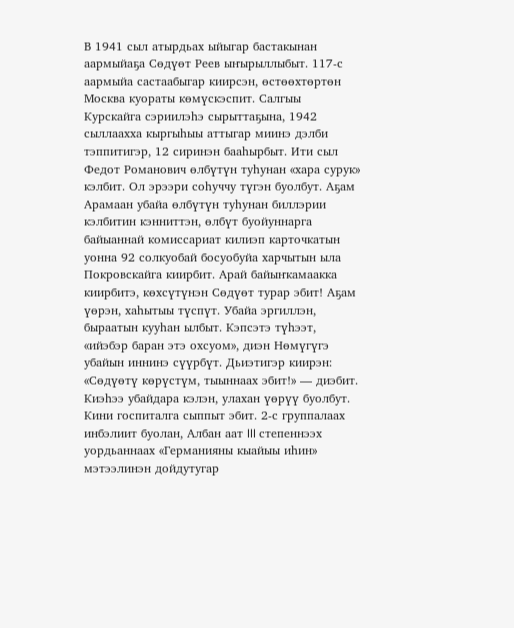В 1941 сыл атырдьах ыйыгар бастакынан аармыйаҕа Сөдүөт Реев ыҥырыллыбыт. 117-с аармыйа састаабыгар киирсэн, өстөөхтөртөн Москва куораты көмүскэспит. Салгыы Курскайга сэриилэһэ сырыттаҕына, 1942 сыллаахха кыргыһыы аттыгар миинэ дэлби тэппитигэр, 12 сиринэн бааһырбыт. Ити сыл Федот Романович өлбүтүн туһунан «хара сурук» кэлбит. Ол эрээри соһуччу түгэн буолбут. Аҕам Арамаан убайа өлбүтүн туһунан биллэрии кэлбитин кэнниттэн, өлбүт буойуннарга байыаннай комиссариат килиэп карточкатын уонна 92 солкуобай босуобуйа харчытын ыла Покровскайга киирбит. Арай байыҥкамаакка киирбитэ, көхсүтүнэн Сөдүөт турар эбит! Аҕам үөрэн, хаһытыы түспүт. Убайа эргиллэн, быраатын кууһан ылбыт. Кэпсэтэ түһээт, «ийэбэр баран этэ охсуом», диэн Нөмүгүгэ убайын иннинэ сүүрбүт. Дьиэтигэр киирэн: «Сөдүөтү көрүстүм, тыыннаах эбит!» — диэбит. Киэһээ убайдара кэлэн, улахан үөрүү буолбут. Кини госпиталга сыппыт эбит. 2-с группалаах инбэлиит буолан, Албан аат III степеннээх уордьаннаах «Германияны кыайыы иһин» мэтээлинэн дойдутугар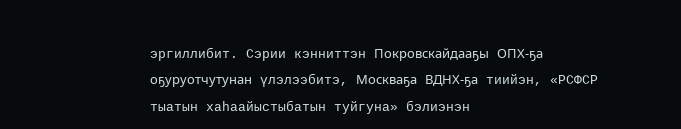эргиллибит. Сэрии кэнниттэн Покровскайдааҕы ОПХ-ҕа оҕуруотчутунан үлэлээбитэ, Москваҕа ВДНХ-ҕа тиийэн, «РСФСР тыатын хаһаайыстыбатын туйгуна» бэлиэнэн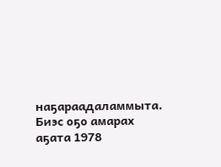наҕараадаламмыта. Биэс оҕо амарах аҕата 1978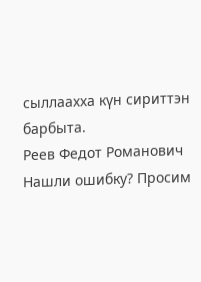сыллаахха күн сириттэн барбыта.
Реев Федот Романович
Нашли ошибку? Просим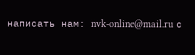написать нам: nvk-online@mail.ru с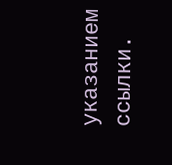указанием ссылки.